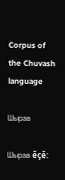Corpus of the Chuvash language

Шырав

Шырав ĕçĕ: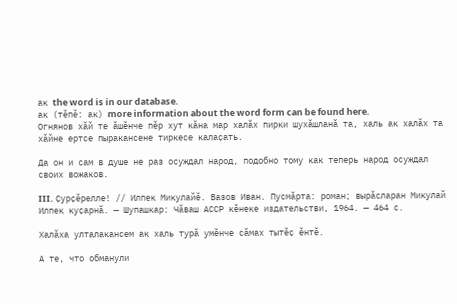ак the word is in our database.
ак (тĕпĕ: ак) more information about the word form can be found here.
Огнянов хӑй те ӑшӗнче пӗр хут кӑна мар халӑх пирки шухӑшланӑ та, халь ак халӑх та хӑйне ертсе пыракансене тиркесе калаҫать.

Да он и сам в душе не раз осуждал народ, подобно тому как теперь народ осуждал своих вожаков.

III. Ҫурҫӗрелле! // Илпек Микулайӗ. Вазов Иван. Пусмӑрта: роман; вырӑсларан Микулай Илпек куҫарнӑ. — Шупашкар: Чӑваш АССР кӗнеке издательстви, 1964. — 464 с.

Халӑха улталакансем ак халь турӑ умӗнче сӑмах тытӗҫ ӗнтӗ.

А те, что обманули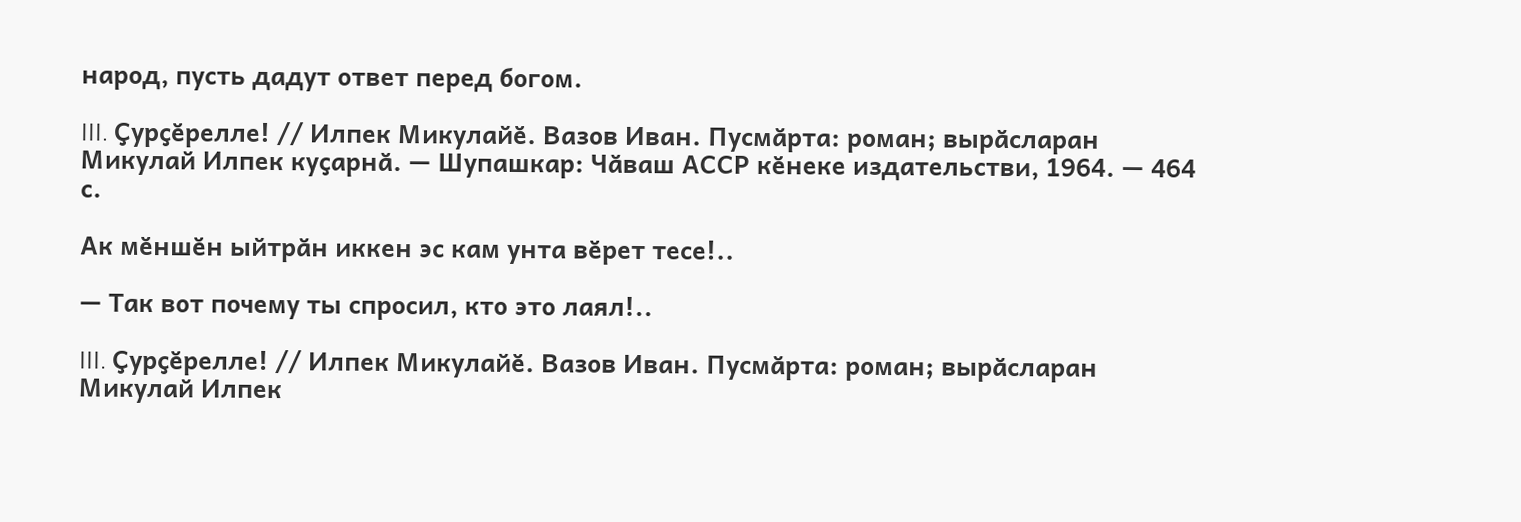народ, пусть дадут ответ перед богом.

III. Ҫурҫӗрелле! // Илпек Микулайӗ. Вазов Иван. Пусмӑрта: роман; вырӑсларан Микулай Илпек куҫарнӑ. — Шупашкар: Чӑваш АССР кӗнеке издательстви, 1964. — 464 с.

Ак мӗншӗн ыйтрӑн иккен эс кам унта вӗрет тесе!..

— Так вот почему ты спросил, кто это лаял!..

III. Ҫурҫӗрелле! // Илпек Микулайӗ. Вазов Иван. Пусмӑрта: роман; вырӑсларан Микулай Илпек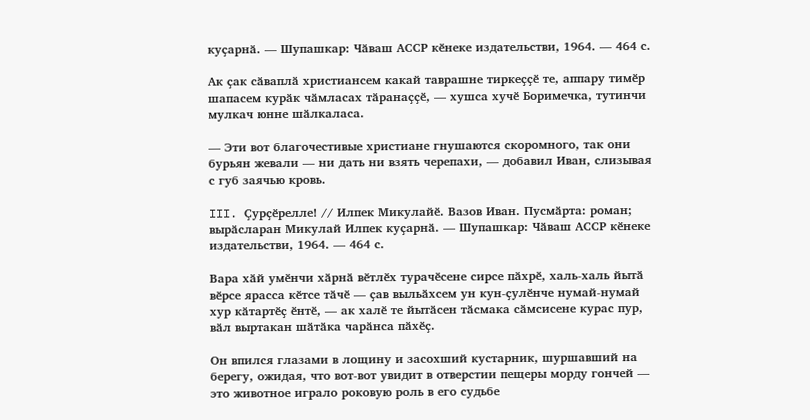куҫарнӑ. — Шупашкар: Чӑваш АССР кӗнеке издательстви, 1964. — 464 с.

Ак ҫак сӑваплӑ христиансем какай таврашне тиркеҫҫӗ те, аппару тимӗр шапасем курӑк чӑмласах тӑранаҫҫӗ, — хушса хучӗ Боримечка, тутинчи мулкач юнне шӑлкаласа.

— Эти вот благочестивые христиане гнушаются скоромного, так они бурьян жевали — ни дать ни взять черепахи, — добавил Иван, слизывая с губ заячью кровь.

III. Ҫурҫӗрелле! // Илпек Микулайӗ. Вазов Иван. Пусмӑрта: роман; вырӑсларан Микулай Илпек куҫарнӑ. — Шупашкар: Чӑваш АССР кӗнеке издательстви, 1964. — 464 с.

Вара хӑй умӗнчи хӑрнӑ вӗтлӗх турачӗсене сирсе пӑхрӗ, халь-халь йытӑ вӗрсе ярасса кӗтсе тӑчӗ — ҫав выльӑхсем ун кун-ҫулӗнче нумай-нумай хур кӑтартӗҫ ӗнтӗ, — ак халӗ те йытӑсен тӑсмака сӑмсисене курас пур, вӑл выртакан шӑтӑка чарӑнса пӑхӗҫ.

Он впился глазами в лощину и засохший кустарник, шуршавший на берегу, ожидая, что вот-вот увидит в отверстии пещеры морду гончей — это животное играло роковую роль в его судьбе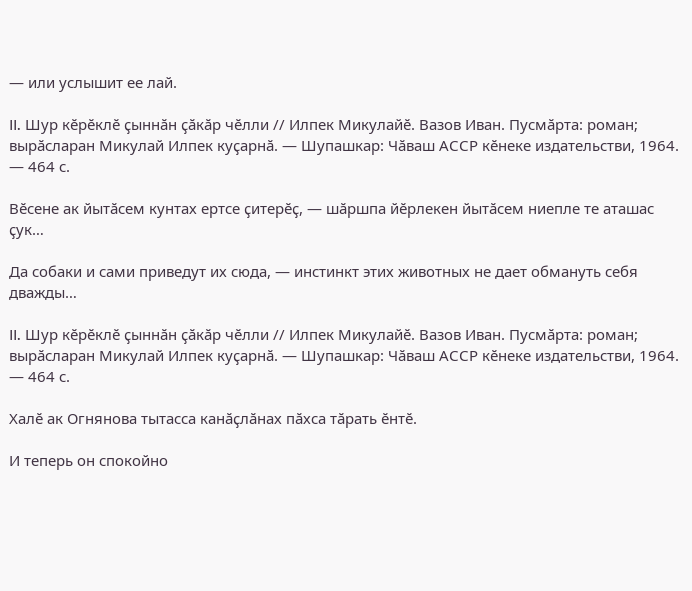— или услышит ее лай.

II. Шур кӗрӗклӗ ҫыннӑн ҫӑкӑр чӗлли // Илпек Микулайӗ. Вазов Иван. Пусмӑрта: роман; вырӑсларан Микулай Илпек куҫарнӑ. — Шупашкар: Чӑваш АССР кӗнеке издательстви, 1964. — 464 с.

Вӗсене ак йытӑсем кунтах ертсе ҫитерӗҫ, — шӑршпа йӗрлекен йытӑсем ниепле те аташас ҫук…

Да собаки и сами приведут их сюда, — инстинкт этих животных не дает обмануть себя дважды…

II. Шур кӗрӗклӗ ҫыннӑн ҫӑкӑр чӗлли // Илпек Микулайӗ. Вазов Иван. Пусмӑрта: роман; вырӑсларан Микулай Илпек куҫарнӑ. — Шупашкар: Чӑваш АССР кӗнеке издательстви, 1964. — 464 с.

Халӗ ак Огнянова тытасса канӑҫлӑнах пӑхса тӑрать ӗнтӗ.

И теперь он спокойно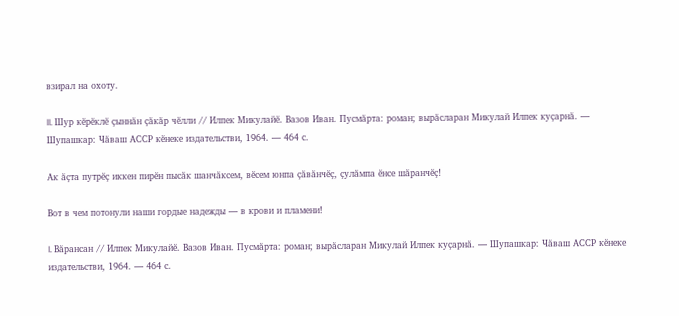взирал на охоту.

II. Шур кӗрӗклӗ ҫыннӑн ҫӑкӑр чӗлли // Илпек Микулайӗ. Вазов Иван. Пусмӑрта: роман; вырӑсларан Микулай Илпек куҫарнӑ. — Шупашкар: Чӑваш АССР кӗнеке издательстви, 1964. — 464 с.

Ак ӑҫта путрӗҫ иккен пирӗн пысӑк шанчӑксем, вӗсем юнпа ҫӑвӑнчӗҫ, ҫулӑмпа ӗнсе шӑранчӗҫ!

Вот в чем потонули наши гордые надежды — в крови и пламени!

I. Вӑрансан // Илпек Микулайӗ. Вазов Иван. Пусмӑрта: роман; вырӑсларан Микулай Илпек куҫарнӑ. — Шупашкар: Чӑваш АССР кӗнеке издательстви, 1964. — 464 с.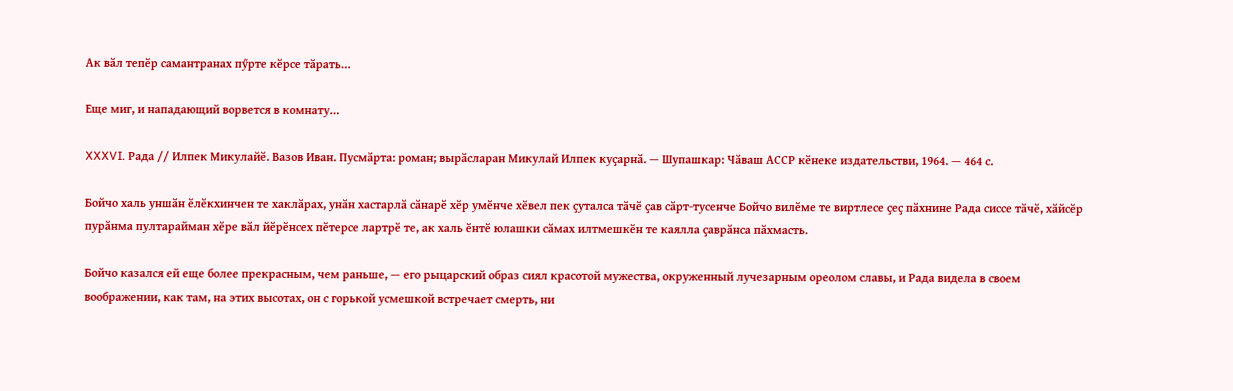Ак вӑл тепӗр самантранах пӳрте кӗрсе тӑрать…

Еще миг, и нападающий ворвется в комнату…

XXXVI. Рада // Илпек Микулайӗ. Вазов Иван. Пусмӑрта: роман; вырӑсларан Микулай Илпек куҫарнӑ. — Шупашкар: Чӑваш АССР кӗнеке издательстви, 1964. — 464 с.

Бойчо халь уншӑн ӗлӗкхинчен те хаклӑрах, унӑн хастарлӑ сӑнарӗ хӗр умӗнче хӗвел пек ҫуталса тӑчӗ ҫав сӑрт-тусенче Бойчо вилӗме те виртлесе ҫеҫ пӑхнине Рада сиссе тӑчӗ, хӑйсӗр пурӑнма пултарайман хӗре вӑл йӗрӗнсех пӗтерсе лартрӗ те, ак халь ӗнтӗ юлашки сӑмах илтмешкӗн те каялла ҫаврӑнса пӑхмасть.

Бойчо казался ей еще более прекрасным, чем раньше, — его рыцарский образ сиял красотой мужества, окруженный лучезарным ореолом славы, и Рада видела в своем воображении, как там, на этих высотах, он с горькой усмешкой встречает смерть, ни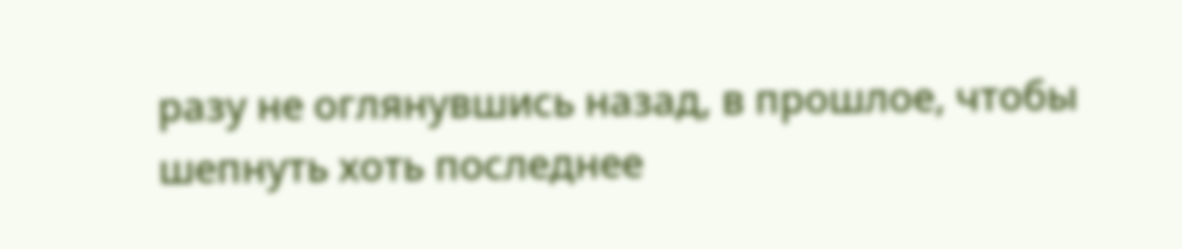разу не оглянувшись назад, в прошлое, чтобы шепнуть хоть последнее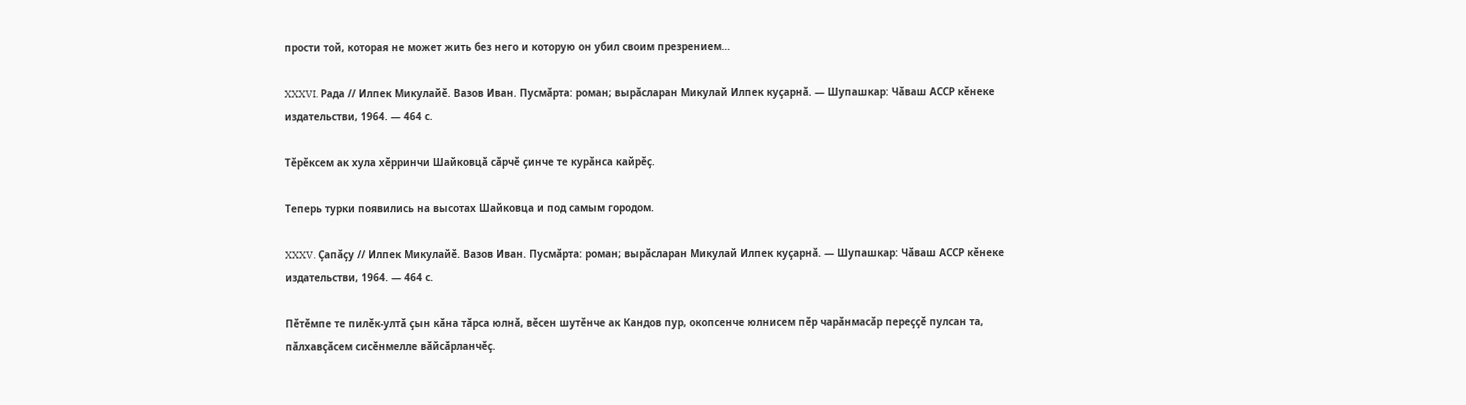прости той, которая не может жить без него и которую он убил своим презрением…

XXXVI. Рада // Илпек Микулайӗ. Вазов Иван. Пусмӑрта: роман; вырӑсларан Микулай Илпек куҫарнӑ. — Шупашкар: Чӑваш АССР кӗнеке издательстви, 1964. — 464 с.

Тӗрӗксем ак хула хӗрринчи Шайковцӑ сӑрчӗ ҫинче те курӑнса кайрӗҫ.

Теперь турки появились на высотах Шайковца и под самым городом.

XXXV. Ҫапӑҫу // Илпек Микулайӗ. Вазов Иван. Пусмӑрта: роман; вырӑсларан Микулай Илпек куҫарнӑ. — Шупашкар: Чӑваш АССР кӗнеке издательстви, 1964. — 464 с.

Пӗтӗмпе те пилӗк-ултӑ ҫын кӑна тӑрса юлнӑ, вӗсен шутӗнче ак Кандов пур, окопсенче юлнисем пӗр чарӑнмасӑр переҫҫӗ пулсан та, пӑлхавҫӑсем сисӗнмелле вӑйсӑрланчӗҫ.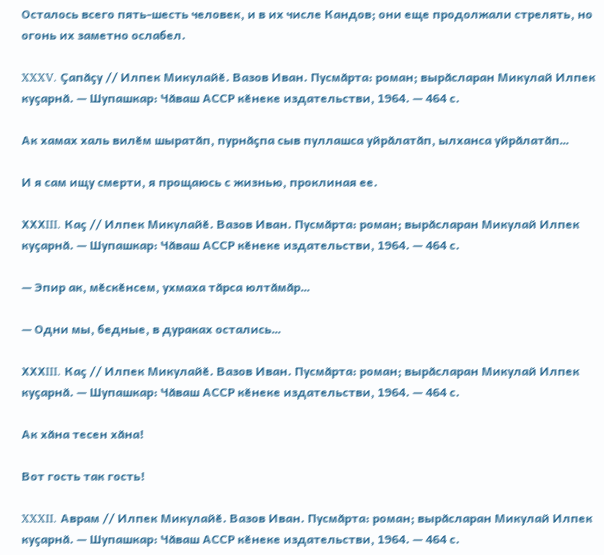Осталось всего пять-шесть человек, и в их числе Кандов; они еще продолжали стрелять, но огонь их заметно ослабел.

XXXV. Ҫапӑҫу // Илпек Микулайӗ. Вазов Иван. Пусмӑрта: роман; вырӑсларан Микулай Илпек куҫарнӑ. — Шупашкар: Чӑваш АССР кӗнеке издательстви, 1964. — 464 с.

Ак хамах халь вилӗм шыратӑп, пурнӑҫпа сыв пуллашса уйрӑлатӑп, ылханса уйрӑлатӑп…

И я сам ищу смерти, я прощаюсь с жизнью, проклиная ее.

ХХХIII. Каҫ // Илпек Микулайӗ. Вазов Иван. Пусмӑрта: роман; вырӑсларан Микулай Илпек куҫарнӑ. — Шупашкар: Чӑваш АССР кӗнеке издательстви, 1964. — 464 с.

— Эпир ак, мӗскӗнсем, ухмаха тӑрса юлтӑмӑр…

— Одни мы, бедные, в дураках остались…

ХХХIII. Каҫ // Илпек Микулайӗ. Вазов Иван. Пусмӑрта: роман; вырӑсларан Микулай Илпек куҫарнӑ. — Шупашкар: Чӑваш АССР кӗнеке издательстви, 1964. — 464 с.

Ак хӑна тесен хӑна!

Вот гость так гость!

XXXII. Аврам // Илпек Микулайӗ. Вазов Иван. Пусмӑрта: роман; вырӑсларан Микулай Илпек куҫарнӑ. — Шупашкар: Чӑваш АССР кӗнеке издательстви, 1964. — 464 с.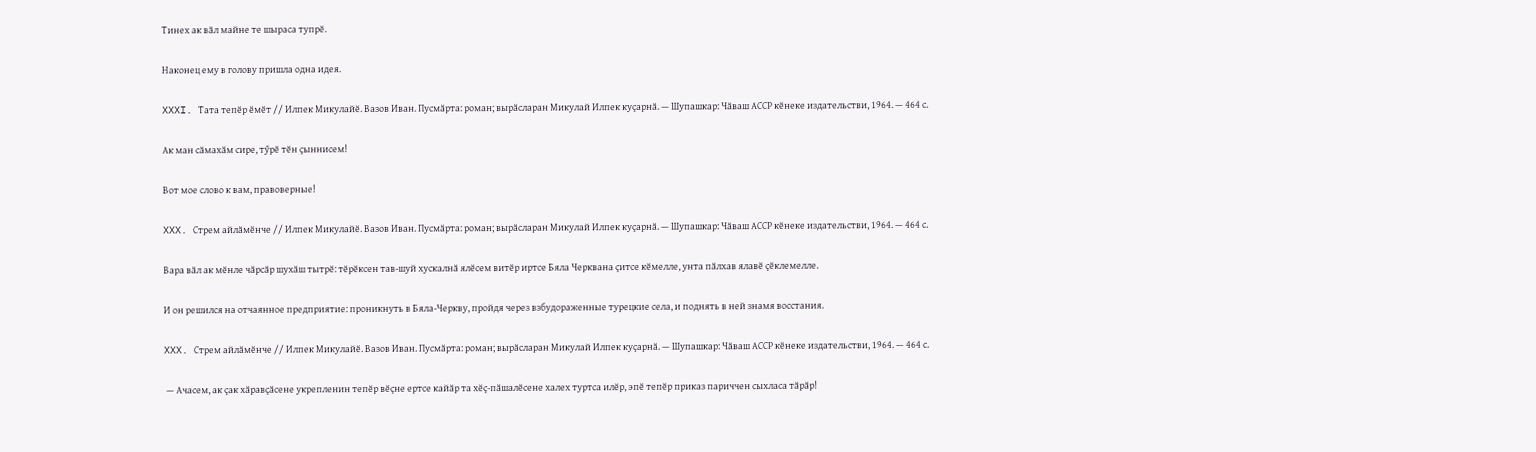Тинех ак вӑл майне те шыраса тупрӗ.

Наконец ему в голову пришла одна идея.

XXXI. Тата тепӗр ӗмӗт // Илпек Микулайӗ. Вазов Иван. Пусмӑрта: роман; вырӑсларан Микулай Илпек куҫарнӑ. — Шупашкар: Чӑваш АССР кӗнеке издательстви, 1964. — 464 с.

Ак ман сӑмахӑм сире, тӳрӗ тӗн ҫыннисем!

Вот мое слово к вам, правоверные!

XXX. Стрем айлӑмӗнче // Илпек Микулайӗ. Вазов Иван. Пусмӑрта: роман; вырӑсларан Микулай Илпек куҫарнӑ. — Шупашкар: Чӑваш АССР кӗнеке издательстви, 1964. — 464 с.

Вара вӑл ак мӗнле чӑрсӑр шухӑш тытрӗ: тӗрӗксен тав-шуй хускалнӑ ялӗсем витӗр иртсе Бяла Черквана ҫитсе кӗмелле, унта пӑлхав ялавӗ ҫӗклемелле.

И он решился на отчаянное предприятие: проникнуть в Бяла-Черкву, пройдя через взбудораженные турецкие села, и поднять в ней знамя восстания.

XXX. Стрем айлӑмӗнче // Илпек Микулайӗ. Вазов Иван. Пусмӑрта: роман; вырӑсларан Микулай Илпек куҫарнӑ. — Шупашкар: Чӑваш АССР кӗнеке издательстви, 1964. — 464 с.

 — Ачасем, ак ҫак хӑравҫӑсене укрепленин тепӗр вӗҫне ертсе кайӑр та хӗҫ-пӑшалӗсене халех туртса илӗр, эпӗ тепӗр приказ париччен сыхласа тӑрӑр!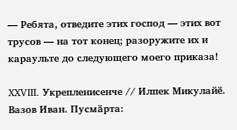— Ребята, отведите этих господ — этих вот трусов — на тот конец; разоружите их и караульте до следующего моего приказа!

XXVIII. Укрепленисенче // Илпек Микулайӗ. Вазов Иван. Пусмӑрта: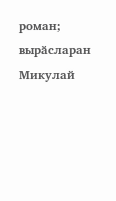роман; вырӑсларан Микулай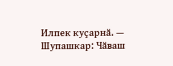Илпек куҫарнӑ. — Шупашкар: Чӑваш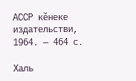АССР кӗнеке издательстви, 1964. — 464 с.

Халь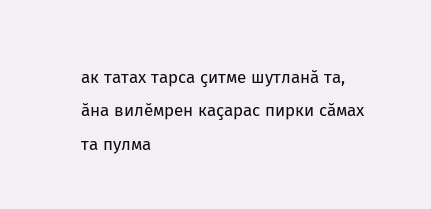ак татах тарса ҫитме шутланӑ та, ӑна вилӗмрен каҫарас пирки сӑмах та пулма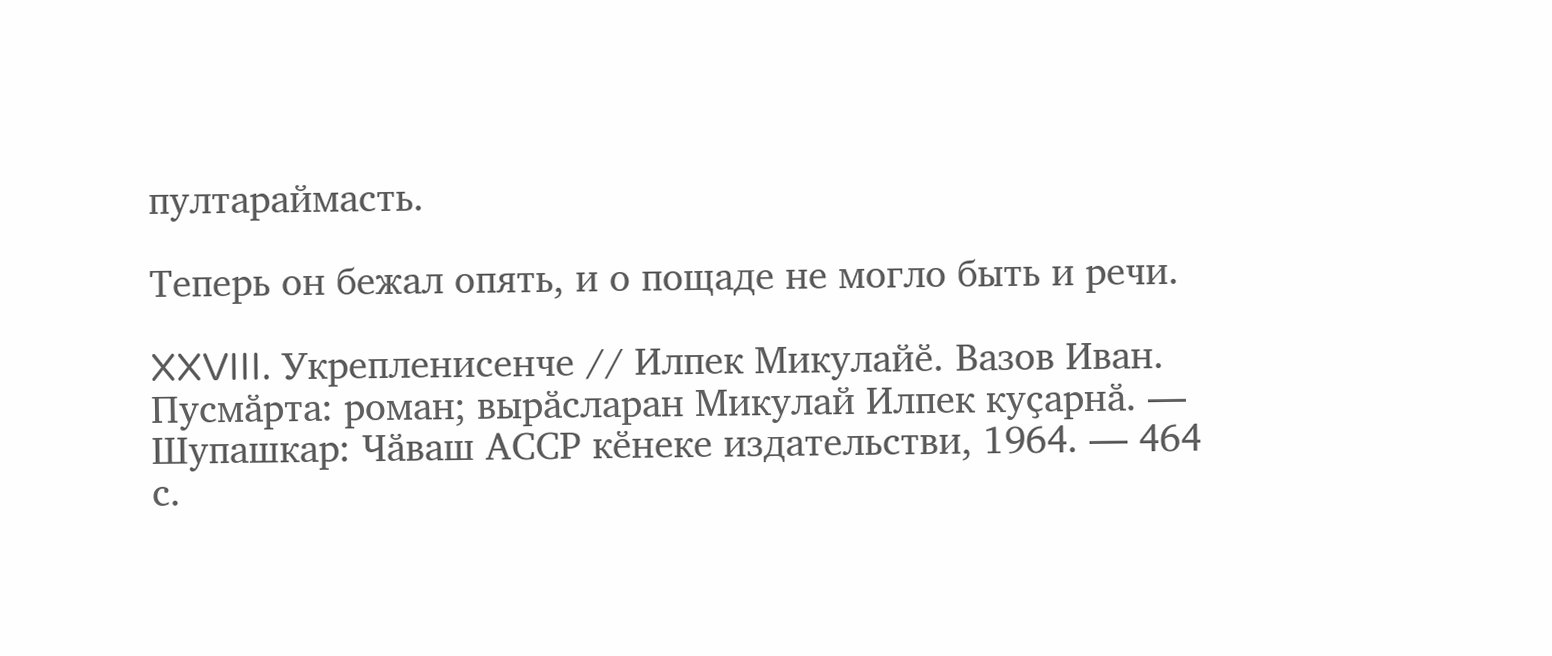пултараймасть.

Теперь он бежал опять, и о пощаде не могло быть и речи.

XXVIII. Укрепленисенче // Илпек Микулайӗ. Вазов Иван. Пусмӑрта: роман; вырӑсларан Микулай Илпек куҫарнӑ. — Шупашкар: Чӑваш АССР кӗнеке издательстви, 1964. — 464 с.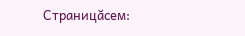Страницăсем: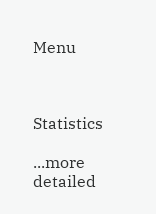Menu



Statistics

...more detailed